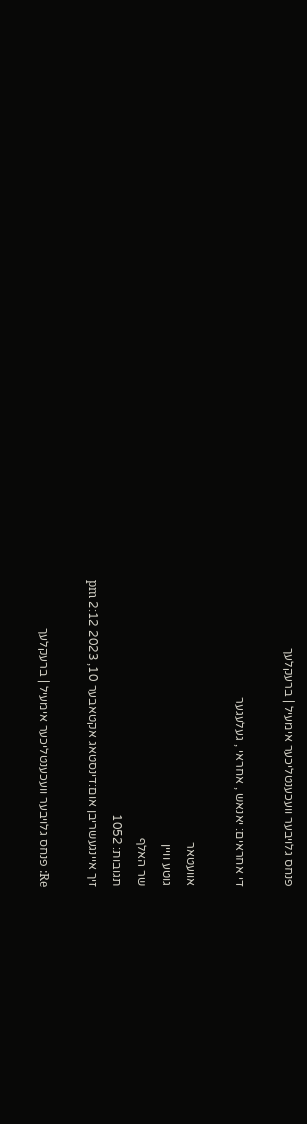פנחס גלויבער וועכענטליכער אימעיל | ברעקלעך

די אחראים: יאנאש , אחראי , געלעגער

אוועטאר
גוטע וויין
שר האלף
תגובות: 1052
זיך איינגעשריבן אום:דינסטאג אקטאבער 10, 2023 2:12 pm

Re: פנחס גלויבער וועכענטליכער אימעיל | ברעקלעך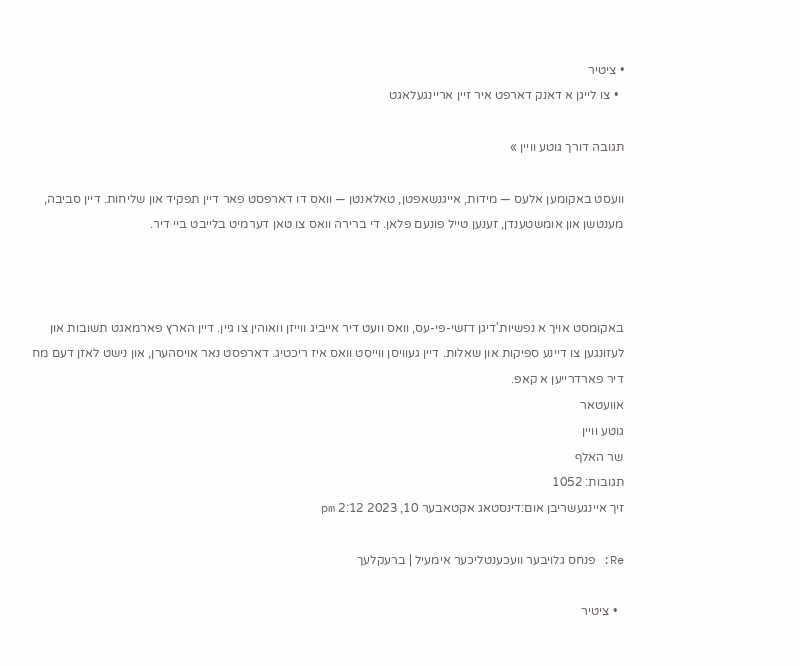• ציטיר
  • צו לייגן א דאנק דארפט איר זיין אריינגעלאגט

תגובה דורך גוטע וויין »

וועסט באקומען אלעס — מידות, אייגנשאפטן, טאלאנטן — וואס דו דארפסט פאר דיין תפקיד און שליחות. דיין סביבה, מענטשן און אומשטענדן, זענען טייל פונעם פּלאן. די ברירה וואס צו טאן דערמיט בלייבט ביי דיר.



באקומסט אויך א נפשיות'דיגן דזשי-פּי-עס, וואס וועט דיר אייביג ווייזן וואוהין צו גיין. דיין הארץ פארמאגט תשובות און לעזונגען צו דיינע ספיקות און שאלות. דיין געוויסן ווייסט וואס איז ריכטיג. דארפסט נאר אויסהערן, און נישט לאזן דעם מח דיר פארדרייען א קאפּ.
אוועטאר
גוטע וויין
שר האלף
תגובות: 1052
זיך איינגעשריבן אום:דינסטאג אקטאבער 10, 2023 2:12 pm

Re: פנחס גלויבער וועכענטליכער אימעיל | ברעקלעך

  • ציטיר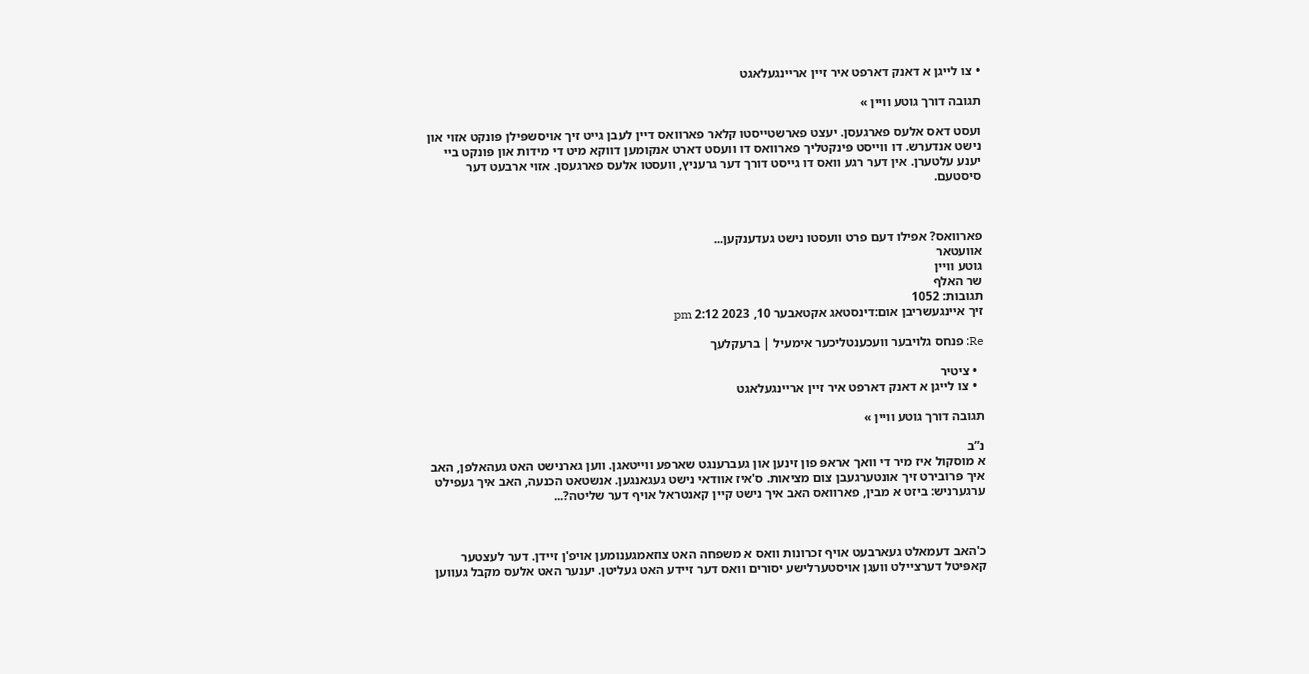• צו לייגן א דאנק דארפט איר זיין אריינגעלאגט

תגובה דורך גוטע וויין »

ועסט דאס אלעס פארגעסן. יעצט פארשטייסטו קלאר פארוואס דיין לעבן גייט זיך אויסשפּילן פּונקט אזוי און נישט אנדערש. דו ווייסט פּינקטליך פארוואס דו וועסט דארט אנקומען דווקא מיט די מידות און פּונקט ביי יענע עלטערן. אין דער רגע וואס דו גייסט דורך דער גרעניץ, וועסטו אלעס פארגעסן. אזוי ארבעט דער סיסטעם.



פארוואס? אפילו דעם פרט וועסטו נישט געדענקען...
אוועטאר
גוטע וויין
שר האלף
תגובות: 1052
זיך איינגעשריבן אום:דינסטאג אקטאבער 10, 2023 2:12 pm

Re: פנחס גלויבער וועכענטליכער אימעיל | ברעקלעך

  • ציטיר
  • צו לייגן א דאנק דארפט איר זיין אריינגעלאגט

תגובה דורך גוטע וויין »

נ”ב
א מוסקול איז מיר די וואך אראפּ פון זינען און געברענגט שארפע ווייטאגן. ווען גארנישט האט געהאלפן, האב איך פּרובירט זיך אונטערגעבן צום מציאות. ס'איז אוודאי נישט געגאנגען. אנשטאט הכנעה, האב איך געפילט ערגערניש: ביזט א מבין, פארוואס האב איך נישט קיין קאנטראל אויף דער שליטה?...



כ'האב דעמאלט געארבעט אויף זכרונות וואס א משפחה האט צוזאמגענומען אויפ'ן זיידן. דער לעצטער קאפּיטל דערציילט וועגן אויסטערלישע יסורים וואס דער זיידע האט געליטן. יענער האט אלעס מקבל געווען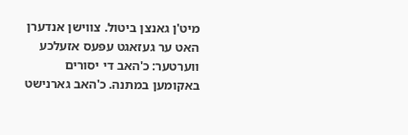מיט'ן גאנצן ביטול. צווישן אנדערן האט ער געזאגט עפּעס אזעלכע ווערטער: כ'האב די יסורים באקומען במתנה. כ'האב גארנישט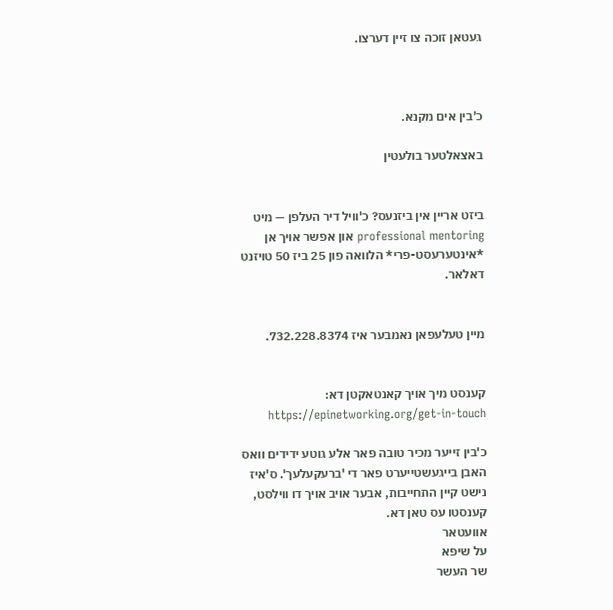געטאן זוכה צו זיין דערצו.



כ’בין אים מקנא.

באצאלטער בולעטין


ביזט אריין אין ביזנעס? כ'וויל דיר העלפן — מיט professional mentoring און אפשר אויך אן *אינטערעסט-פרי* הלוואה פון 25 ביז 50 טויזנט דאלאר.


מיין טעלעפאן נאמבער איז 732.228.8374.


קענסט מיך אויך קאנטאקטן דא: https://epinetworking.org/get-in-touch

כ'בין זייער מכיר טובה פאר אלע גוטע ידידים וואס האבן בייגעשטייערט פאר די 'ברעקעלעך'. ס'איז נישט קיין התחייבות, אבער אויב אויך דו ווילסט, קענסטו עס טאן דא.
אוועטאר
על שיפא
שר העשר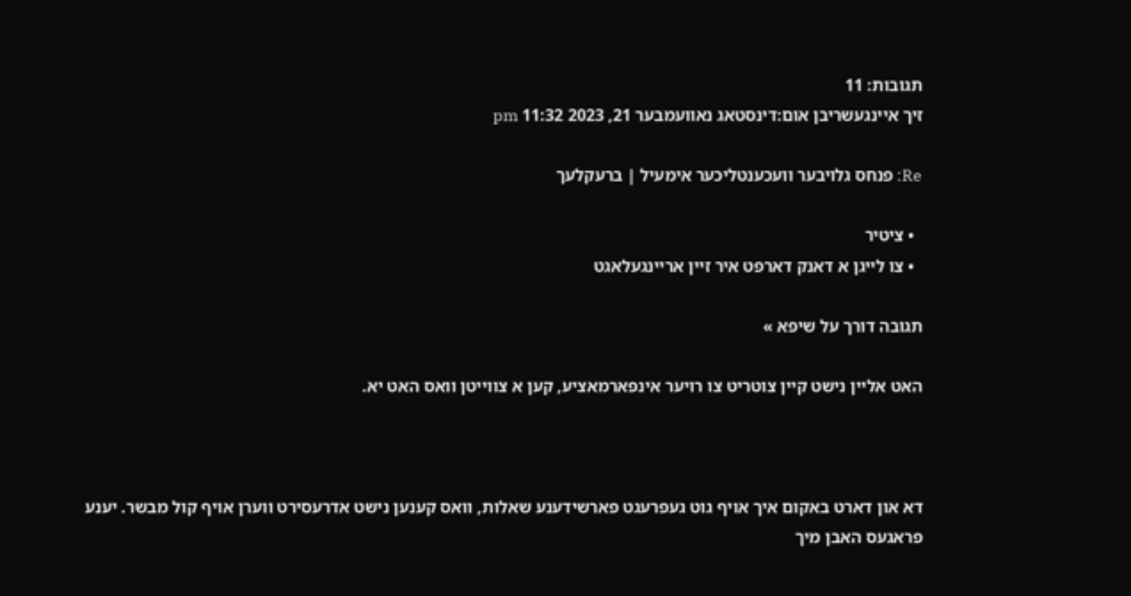תגובות: 11
זיך איינגעשריבן אום:דינסטאג נאוועמבער 21, 2023 11:32 pm

Re: פנחס גלויבער וועכענטליכער אימעיל | ברעקלעך

  • ציטיר
  • צו לייגן א דאנק דארפט איר זיין אריינגעלאגט

תגובה דורך על שיפא »

האט אליין נישט קיין צוטריט צו רויער אינפארמאציע, קען א צווייטן וואס האט יא.



דא און דארט באקום איך אויף גוט געפרעגט פארשידענע שאלות, וואס קענען נישט אדרעסירט ווערן אויף קול מבשר. יענע פראגעס האבן מיך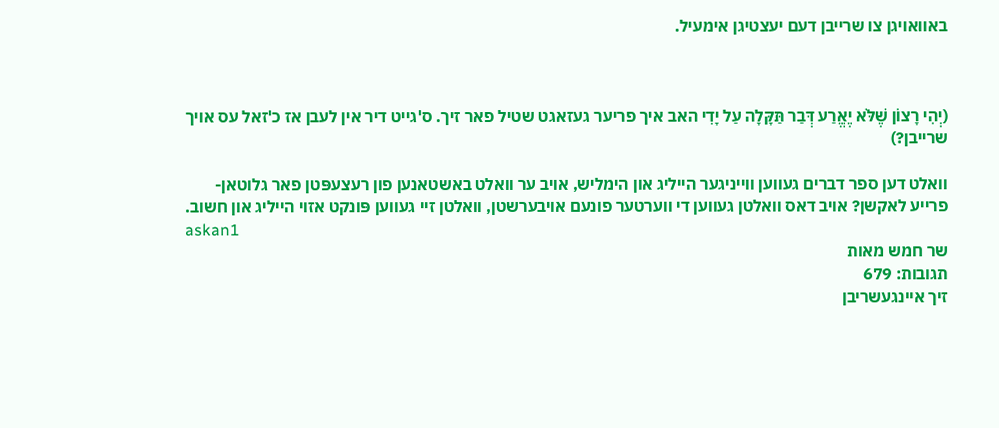באוואויגן צו שרייבן דעם יעצטיגן אימעיל.



(יְהִי רָצוֹן שֶׁלֹּא יֶאֱרַע דְּבַר תַּקָּלָה עַל יָדִי האב איך פריער געזאגט שטיל פאר זיך. ס'גייט דיר אין לעבן אז כ'זאל עס אויך שרייבן?)

וואלט דען ספר דברים געווען ווייניגער הייליג און הימליש, אויב ער וואלט באשטאנען פון רעצעפּטן פאר גלוטאן-פרייע לאקשן? אויב דאס וואלטן געווען די ווערטער פונעם אויבערשטן, וואלטן זיי געווען פּונקט אזוי הייליג און חשוב.
askan1
שר חמש מאות
תגובות: 679
זיך איינגעשריבן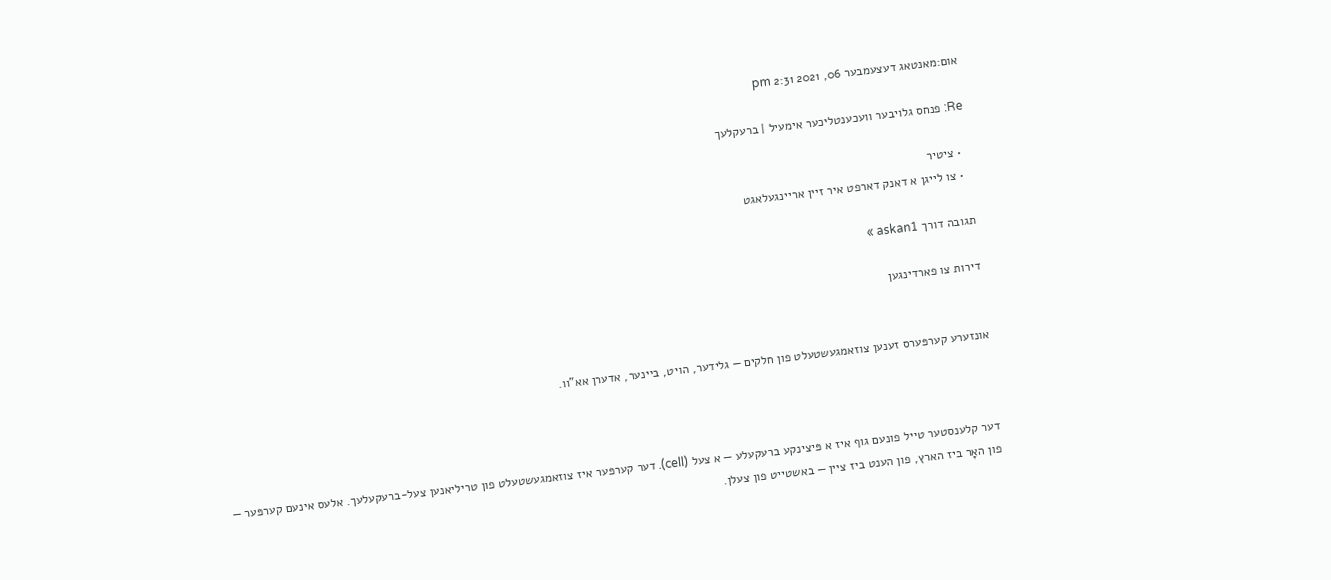אום:מאנטאג דעצעמבער 06, 2021 2:31 pm

Re: פנחס גלויבער וועכענטליכער אימעיל | ברעקלעך

  • ציטיר
  • צו לייגן א דאנק דארפט איר זיין אריינגעלאגט

תגובה דורך askan1 »

דירות צו פארדינגען


אונזערע קערפּערס זענען צוזאמגעשטעלט פון חלקים — גלידער, הויט, ביינער, אדערן אא"וו.



דער קלענסטער טייל פונעם גוף איז א פּיצינקע ברעקעלע — א צעל (cell). דער קערפּער איז צוזאמגעשטעלט פון טריליאנען צעל-ברעקעלעך. אלעס אינעם קערפּער — פון האָר ביז הארץ, פון הענט ביז ציין — באשטייט פון צעלן.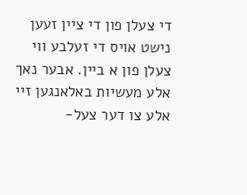די צעלן פון די ציין זעען נישט אויס די זעלבע ווי צעלן פון א ביין. אבער נאך אלע מעשיות באלאנגען זיי אלע צו דער צעל-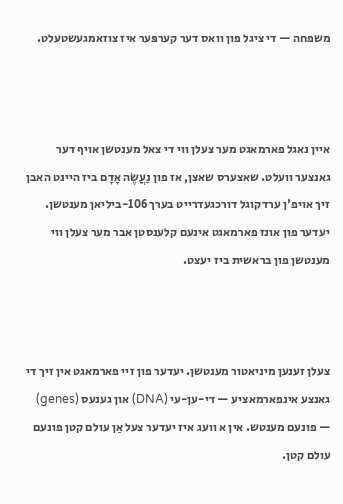משפחה — די ציגל פון וואס דער קערפּער איז צוזאמגעשטעלט.



איין נאגל פארמאגט מער צעלן ווי די צאל מענטשן אויף דער גאנצער וועלט. שאצערס שאצן, אז פון נַעֲשֶׂה אָדָם ביז היינט האבן זיך אויפ'ן ערדקוגל דורכגעדרייט בערך 106-ביליאן מענטשן. יעדער פון אונז פארמאגט אינעם קלענסטן אבר מער צעלן ווי מענטשן פון בראשית ביז יעצט.



צעלן זענען מיניאטור מענטשן. יעדער פון זיי פארמאגט אין זיך די גאנצע אינפארמאציע — די-ען-עי (DNA) און גענעס (genes) — פונעם מענטש. אין א וועג איז יעדער צעל אַן עולם קטן פונעם עולם קטן.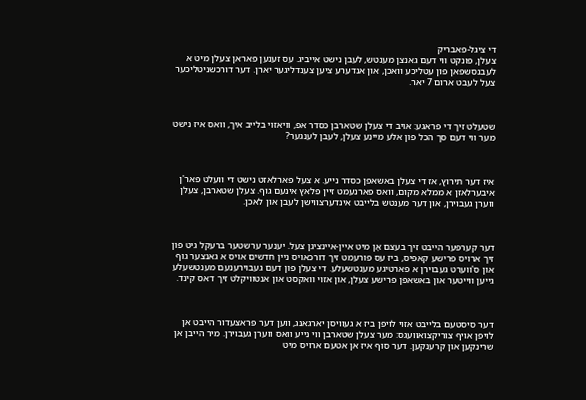די ציגל-פאבריק
צעלן, פונקט ווי דעם גאנצן מענטש, לעבן נישט אייביג. עס זענען פאראן צעלן מיט א לעבנסשפּאן פון עטליכע וואכן, און אנדערע ציען צענדליגער יארן. דער דורכשניטליכער צעל לעבט ארום 7 יאר.



שטעלט זיך די פראגע: אויב די צעלן שטארבן כסדר אפּ, וויאזוי בלייב איך, וואס איז נישט מער ווי דעם סך הכל פון אלע מיינע צעלן, לעבן לענגער?



איז דער תירוץ, אז די צעלן באשאפן כסדר נייע. א צעל פארלאזט נישט די וועלט פאר'ן איבערלאזן א ממלא מקום, וואס פארנעמט זיין פלאץ אינעם גוף. צעלן שטארבן, צעלן ווערן געבוירן, און דער מענטש בלייבט אינדערצווישן לעבן און לאכן.



דער קערפּער הייבט זיך בעצם אָן מיט איין-איינציגן צעל. יענער ערשטער ברעקל גיט פון זיך ארויס פרישע קאפּיס, ביז עס פורעמט זיך דורכאויס ניין חדשים אויס א גאנצער גוף און ס'ווערט געבוירן א פארטיגע מענטשעלע. די צעלן פון דעם געבוירענעם מענטשעלע גייען ווייטער און באשאפן פרישע צעלן, און אזוי וואקסט און אנטוויקלט זיך דאס קינד.



דער סיסטעם בלייבט אזוי לויפן ביז א געוויסן יארגאנג, ווען דער פּראצעדור הייבט אן לויפן אויף צוריקצואוועגס: מער צעלן שטארבן ווי נייע וואס ווערן געבוירן. מיר הייבן אן שרינקען און קרענקען. דער סוף איז אן אטעם ארויס מיט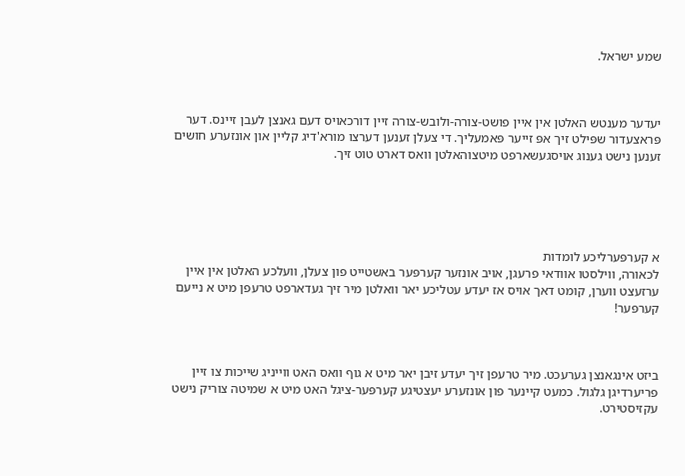שמע ישראל.



יעדער מענטש האלטן אין איין פושט-צורה-ולובש-צורה זיין דורכאויס דעם גאנצן לעבן זיינס. דער פּראצעדור שפּילט זיך אפּ זייער פּאמעליך. די צעלן זענען דערצו מורא'דיג קליין און אונזערע חושים זענען נישט גענוג אויסגעשארפט מיטצוהאלטן וואס דארט טוט זיך.





א קערפּערליכע לומדות
לכאורה, ווילסטו אוודאי פרעגן, אויב אונזער קערפּער באשטייט פון צעלן, וועלכע האלטן אין איין ערזעצט ווערן, קומט דאך אויס אז יעדע עטליכע יאר וואלטן מיר זיך געדארפט טרעפן מיט א נייעם קערפּער!



ביזט אינגאנצן גערעכט. מיר טרעפן זיך יעדע זיבן יאר מיט א גוף וואס האט ווייניג שייכות צו זיין פריערדיגן גלגול. כמעט קיינער פון אונזערע יעצטיגע קערפּער-ציגל האט מיט א שמיטה צוריק נישט עקזיסטירט.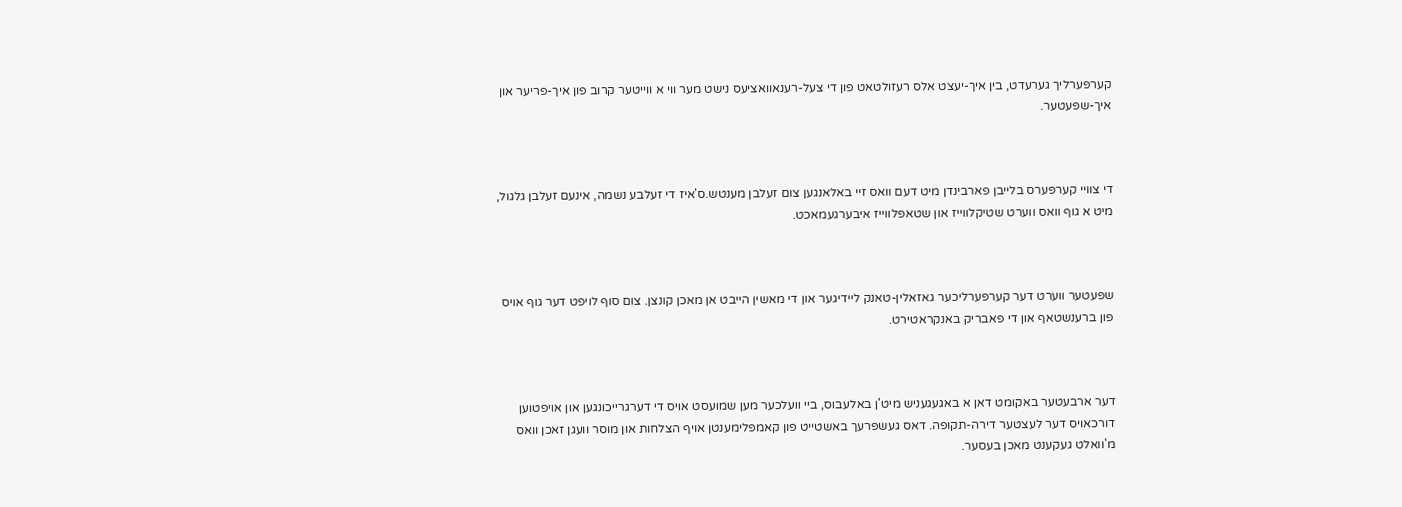קערפּערליך גערעדט, בין איך-יעצט אלס רעזולטאט פון די צעל-רענאוואציעס נישט מער ווי א ווייטער קרוב פון איך-פריער און איך-שפּעטער.



די צוויי קערפּערס בלייבן פארבינדן מיט דעם וואס זיי באלאנגען צום זעלבן מענטש.ס'איז די זעלבע נשמה, אינעם זעלבן גלגול, מיט א גוף וואס ווערט שטיקלווייז און שטאפּלווייז איבערגעמאכט.



שפּעטער ווערט דער קערפּערליכער גאזאלין-טאנק ליידיגער און די מאשין הייבט אן מאכן קונצן. צום סוף לויפט דער גוף אויס פון ברענשטאף און די פאבריק באנקראטירט.



דער ארבעטער באקומט דאן א באגעגעניש מיט'ן באלעבוס, ביי וועלכער מען שמועסט אויס די דערגרייכונגען און אויפטוען דורכאויס דער לעצטער דירה-תקופה. דאס געשפּרעך באשטייט פון קאמפּלימענטן אויף הצלחות און מוסר וועגן זאכן וואס מ'וואלט געקענט מאכן בעסער.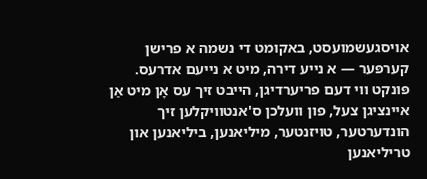אויסגעשמועסט, באקומט די נשמה א פרישן קערפּער — א נייע דירה, מיט א נייעם אדרעס. פּונקט ווי דעם פריערדיגן, הייבט זיך עס אָן מיט אַן איינציגן צעל, פון וועלכן ס'אנטוויקלען זיך הונדערטער, טויזנטער, מיליאנען, ביליאנען און טריליאנען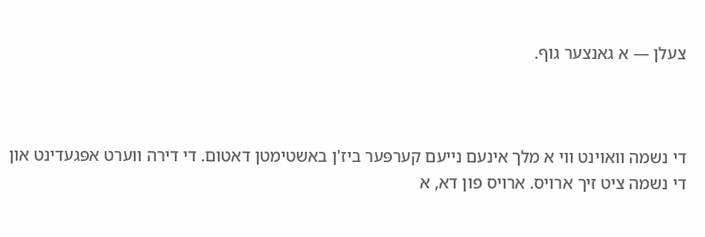צעלן — א גאנצער גוף.



די נשמה וואוינט ווי א מלך אינעם נייעם קערפּער ביז'ן באשטימטן דאטום. די דירה ווערט אפּגעדינט און די נשמה ציט זיך ארויס. ארויס פון דא, א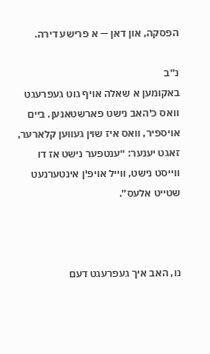הפסקה, און דאן — א פרישע דירה.

נ”ב
באקומען א שאלה אויף גוט געפרעגט וואס כ'האב נישט פארשטאנען. ביים אויספיר, וואס איז שוין געווען קלארער, זאגט יענער: “ענטפער נישט אז דו ווייסט נישט, ווייל אויפ'ן אינטערנעט שטייט אלעס”.



נו, האב איך געפרעגט דעם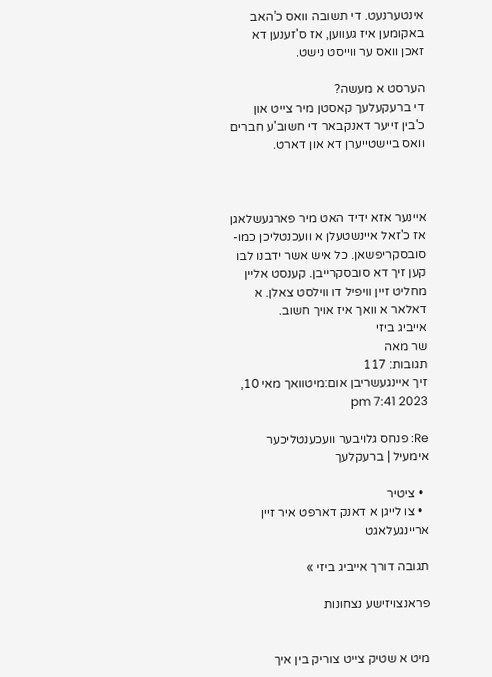אינטערנעט. די תשובה וואס כ’האב באקומען איז געווען, אז ס'זענען דא זאכן וואס ער ווייסט נישט.

הערסט א מעשה?
די ברעקעלעך קאסטן מיר צייט און כ'בין זייער דאנקבאר די חשוב'ע חברים וואס ביישטייערן דא און דארט.



איינער אזא ידיד האט מיר פארגעשלאגן אז כ'זאל איינשטעלן א וועכנטליכן כמו-סובסקריפשאן. כל איש אשר ידבנו לבו קען זיך דא סובסקרייבן. קענסט אליין מחליט זיין וויפיל דו ווילסט צאלן. א דאלאר א וואך איז אויך חשוב.
אייביג ביזי
שר מאה
תגובות: 117
זיך איינגעשריבן אום:מיטוואך מאי 10, 2023 7:41 pm

Re: פנחס גלויבער וועכענטליכער אימעיל | ברעקלעך

  • ציטיר
  • צו לייגן א דאנק דארפט איר זיין אריינגעלאגט

תגובה דורך אייביג ביזי »

פראנצויזישע נצחונות


מיט א שטיק צייט צוריק בין איך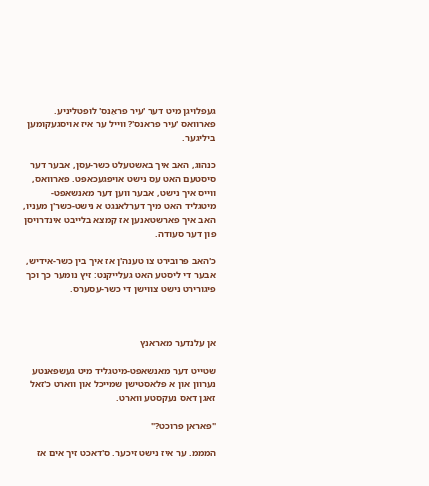געפלויגן מיט דער 'עיר פראַנס' לופטליניע. פארוואס 'עיר פראנס'? ווייל ער איז אויסגעקומען ביליגער.

כנהוג, האב איך באשטעלט כשר-עסן, אבער דער סיסטעם האט עס נישט אויפגעכאפּט. פארוואס, ווייס איך נישט, אבער ווען דער מאנשאפט-מיטגליד האט מיך דערלאנגט א נישט-כשר'ן מעניו, האב איך פארשטאנען אז קַמצא בלייבט אינדרויסן פון דער סעודה.

כ'האב פּרובירט צו טענה'ן אז איך בין כשר-אידיש, אבער די ליסטע האט געלייקנט: זיץ נומער כך וכך פיגורירט נישט צווישן די כשר-עסערס.



אן עלנדער מאראנץ

שטייט דער מאנשאפט-מיטגליד מיט געשפּאנטע נערוון און א פּלאסטישן שמייכל און ווארט כ'זאל זאגן דאס נעקסטע ווארט.

"פאראן פרוכט?"

המממ. ער איז נישט זיכער. ס'דאכט זיך אים אז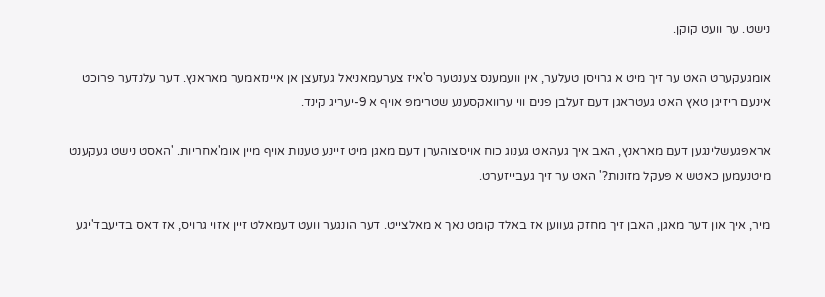נישט. ער וועט קוקן.

אומגעקערט האט ער זיך מיט א גרויסן טעלער, אין וועמענס צענטער ס'איז צערעמאניאל געזעצן אן איינזאמער מאראנץ. דער עלנדער פרוכט אינעם ריזיגן טאץ האט געטראגן דעם זעלבן פנים ווי ערוואקסענע שטרימפּ אויף א 9-יעריג קינד.

אראפּגעשלינגען דעם מאראנץ, האב איך געהאט גענוג כוח אויסצוהערן דעם מאגן מיט זיינע טענות אויף מיין אומ'אחריות. 'האסט נישט געקענט מיטנעמען כאטש א פּעקל מזונות?' האט ער זיך געבייזערט.

מיר, איך און דער מאגן, האבן זיך מחזק געווען אז באלד קומט נאך א מאלצייט. דער הונגער וועט דעמאלט זיין אזוי גרויס, אז דאס בדיעבד'יגע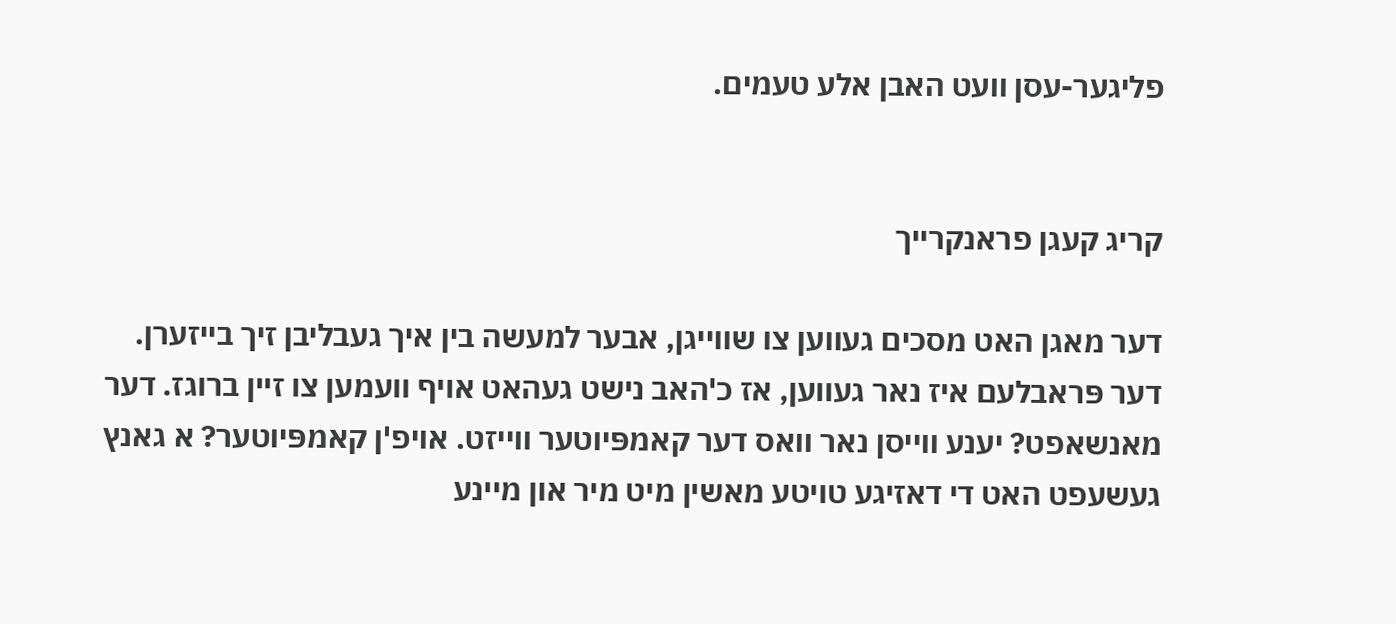פליגער-עסן וועט האבן אלע טעמים.


קריג קעגן פראנקרייך

דער מאגן האט מסכים געווען צו שווייגן, אבער למעשה בין איך געבליבן זיך בייזערן. דער פּראבלעם איז נאר געווען, אז כ'האב נישט געהאט אויף וועמען צו זיין ברוגז. דער מאנשאפט? יענע ווייסן נאר וואס דער קאמפּיוטער ווייזט. אויפ'ן קאמפּיוטער? א גאנץ געשעפט האט די דאזיגע טויטע מאשין מיט מיר און מיינע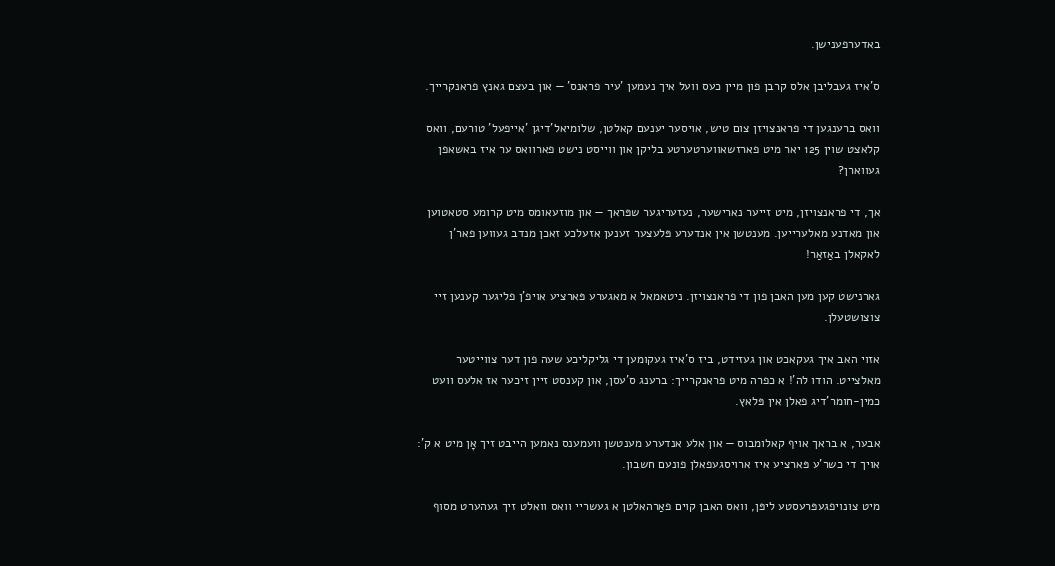באדערפענישן.

ס'איז געבליבן אלס קרבן פון מיין כעס וועל איך נעמען 'עיר פראנס' — און בעצם גאנץ פראנקרייך.

וואס ברענגען די פראנצויזן צום טיש, אויסער יענעם קאלטן, שלומיאל'דיגן 'אייפעל' טורעם, וואס קלאצט שוין 125 יאר מיט פארזשאווערטערטע בליקן און ווייסט נישט פארוואס ער איז באשאפן געווארן?

אך, די פראנצויזן, מיט זייער נארישער, נעזעריגער שפּראך — און מוזעאומס מיט קרומע סטאטוען און מאדנע מאלערייען. מענטשן אין אנדערע פּלעצער זענען אזעלכע זאכן מנדב געווען פאר'ן לאקאלן באַזאַר!

גארנישט קען מען האבן פון די פראנצויזן. ניטאמאל א מאגערע פּארציע אויפ'ן פליגער קענען זיי צוצושטעלן.

אזוי האב איך געקאכט און געזידט, ביז ס'איז געקומען די גליקליכע שעה פון דער צווייטער מאלצייט. הודו לה'! א כפרה מיט פראנקרייך: ברענג ס'עסן, און קענסט זיין זיכער אז אלעס וועט כמין-חומר'דיג פאלן אין פּלאץ.

אבער, א בראך אויף קאלומבוס — און אלע אנדערע מענטשן וועמענס נאמען הייבט זיך אָן מיט א ק': אויך די כשר'ע פּארציע איז ארויסגעפאלן פונעם חשבון.

מיט צונויפגעפּרעסטע ליפּן, וואס האבן קוים פאַרהאלטן א געשריי וואס וואלט זיך געהערט מסוף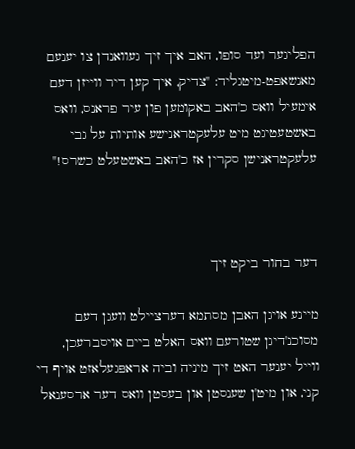הפליגער ועד סופו, האב איך זיך געוואנדן צו יענעם מאנשאפט-מיטגליד: "צדיק, איך קען דיר ווייזן דעם אימעיל וואס כ'האב באקומען פון עיר פראנס, וואס באשטעטיגט מיט עלעקטראנישע אותיות על גבי עלעקטראנישן סקרין אז כ'האב באשטעלט כשרס!"



דער בחור ביקט זיך

מיינע אויגן האבן מסתמא דערציילט וועגן דעם מסוכנ'דיגן שטורעם וואס האלט ביים אויסברעכן, ווייל יענער האט זיך מיניה וביה אראפּגעלאזט אויף די קני, און מיט'ן שענסטן און בעסטן וואס דער ארסענאל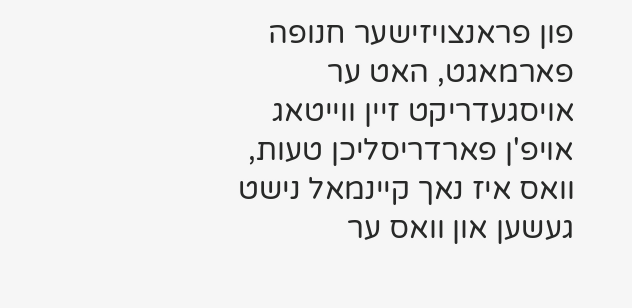פון פראנצויזישער חנופה פארמאגט, האט ער אויסגעדריקט זיין ווייטאג אויפ'ן פארדריסליכן טעות, וואס איז נאך קיינמאל נישט געשען און וואס ער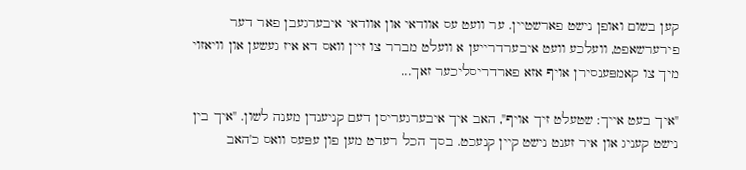קען בשום ואופן נישט פארשטיין. ער וועט עס אוודאי און אוודאי איבערגעבן פאר דער פירערשאפט, וועלכע וועט איבערדרייען א וועלט מברר צו זיין וואס דא איז געשען און וויאזוי מיך צו קאמפּענסירן אויף אזא פארדריסליכער זאך...

"איך בעט אייך: שטעלט זיך אויף", האב איך איבערגעריסן דעם קניענדן מענה לשון. "איך בין נישט קעניג און איר זענט נישט קיין קנעכט. בסך הכל רעדט מען פון עפּעס וואס כ'האב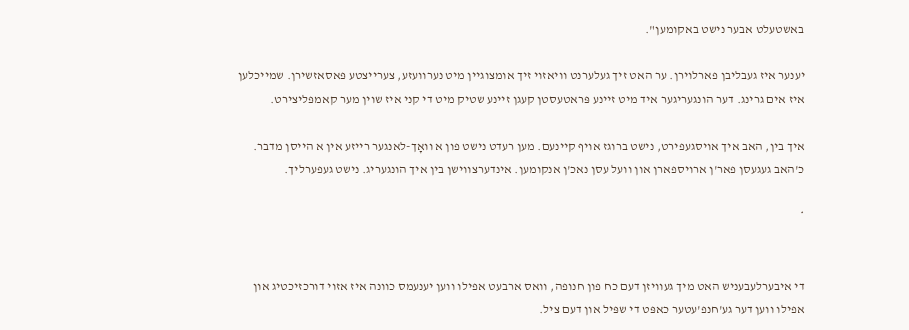באשטעלט אבער נישט באקומען".

יענער איז געבליבן פארלוירן. ער האט זיך געלערנט וויאזוי זיך אומצוגיין מיט נערוועזע, צערייצטע פּאסאזשירן. שמייכלען איז אים גרינג. דער הונגעריגער איד מיט זיינע פּראטעסטן קעגן זיינע שטיק מיט די קני איז שוין מער קאמפּליצירט.

איך בין, האב איך אויסגעפירט, נישט ברוגז אויף קיינעם. מען רעדט נישט פון א וואָך-לאנגער רייזע אין א הייסן מדבר. כ'האב געגעסן פאר'ן ארויספארן און וועל עסן נאכ'ן אנקומען. אינדערצווישן בין איך הונגעריג. נישט געפערליך.

*


די איבערלעבעניש האט מיך געוויזן דעם כח פון חנופה, וואס ארבעט אפילו ווען יענעמס כוונה איז אזוי דורכזיכטיג און אפילו ווען דער גע'חנפ'עטער כאפּט די שפּיל און דעם ציל.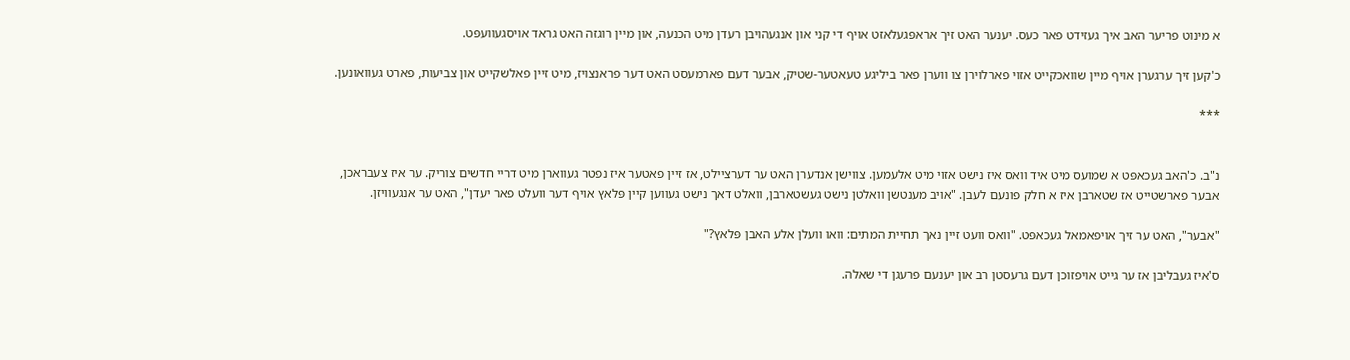א מינוט פריער האב איך געזידט פאר כעס. יענער האט זיך אראפּגעלאזט אויף די קני און אנגעהויבן רעדן מיט הכנעה, און מיין רוגזה האט גראד אויסגעוועפּט.

כ'קען זיך ערגערן אויף מיין שוואכקייט אזוי פארלוירן צו ווערן פאר ביליגע טעאטער-שטיק, אבער דעם פארמעסט האט דער פראנצויז, מיט זיין פאלשקייט און צביעות, פארט געוואונען.

***


נ"ב. כ'האב געכאפּט א שמועס מיט איד וואס איז נישט אזוי מיט אלעמען. צווישן אנדערן האט ער דערציילט, אז זיין פאטער איז נפטר געווארן מיט דריי חדשים צוריק. ער איז צעבראכן, אבער פארשטייט אז שטארבן איז א חלק פונעם לעבן. "אויב מענטשן וואלטן נישט געשטארבן, וואלט דאך נישט געווען קיין פּלאץ אויף דער וועלט פאר יעדן", האט ער אנגעוויזן.

"אבער", האט ער זיך אויפאמאל געכאפּט. "וואס וועט זיין נאך תחיית המתים: וואו וועלן אלע האבן פּלאץ?"

ס'איז געבליבן אז ער גייט אויפזוכן דעם גרעסטן רב און יענעם פרעגן די שאלה.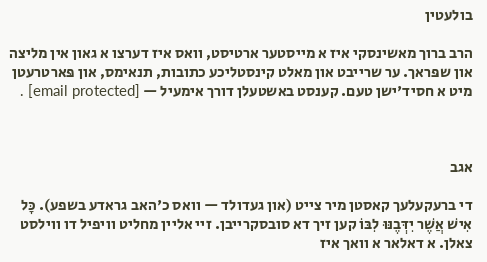בולעטין

הרב ברוך מאשינסקי איז א מייסטער ארטיסט, וואס איז דערצו א גאון אין מליצה און שפּראך. ער שרייבט און מאלט קינסטליכע כתובות, תנאימס, און פּארטרעטן מיט א חסיד'ישן טעם. קענסט באשטעלן דורך אימעיל — [email protected] .



אגב

די ברעקעלעך קאסטן מיר צייט (און געדולד — וואס כ'האב גראדע בשפע). כָּל אִישׁ אֲשֶׁר יִדְּבֶנּוּ לִבּוֹ קען זיך דא סובסקרייבן. זיי אליין מחליט וויפיל דו ווילסט צאלן. א דאלאר א וואך איז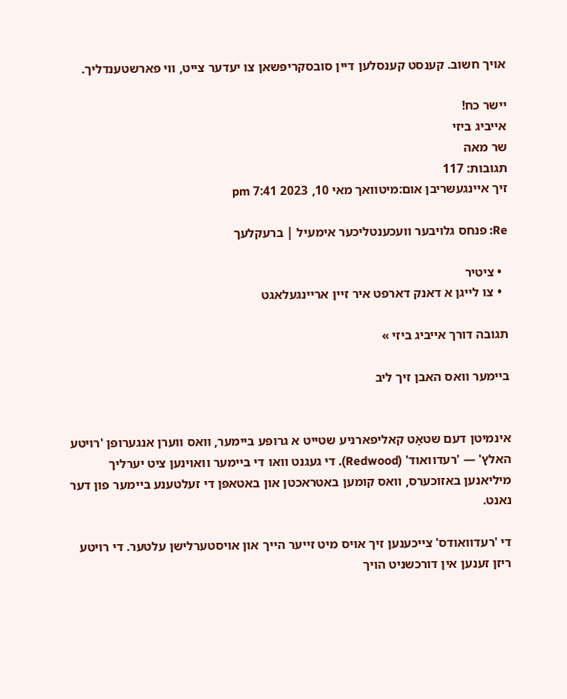אויך חשוב. קענסט קענסלען דיין סובסקריפּשאן צו יעדער צייט, ווי פארשטענדליך.

יישר כח!
אייביג ביזי
שר מאה
תגובות: 117
זיך איינגעשריבן אום:מיטוואך מאי 10, 2023 7:41 pm

Re: פנחס גלויבער וועכענטליכער אימעיל | ברעקלעך

  • ציטיר
  • צו לייגן א דאנק דארפט איר זיין אריינגעלאגט

תגובה דורך אייביג ביזי »

ביימער וואס האבן זיך ליב


אינמיטן דעם שטאַט קאליפארניע שטייט א גרופּע ביימער, וואס ווערן אנגערופן 'רויטע האלץ' — 'רעדוואוד' (Redwood). די געגנט וואו די ביימער וואוינען ציט יערליך מיליאנען באזוכערס, וואס קומען באטראכטן און באטאפּן די זעלטענע ביימער פון דער נאנט.

די 'רעדוואודס' צייכענען זיך אויס מיט זייער הייך און אויסטערלישן עלטער. די רויטע ריזן זענען אין דורכשניט הויך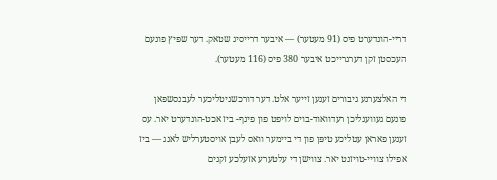דריי-הונדערט פיס (91 מעטער) — איבער דרייסיג שטאק. דער שפּיץ פונעם העכסטן זקן דערגרייכט איבער 380 פיס (116 מעטער).

די האלצערנע גיבורים זענען זייער אלט. דער דורכשניטליכער לעבנסשפּאן פונעם געווענליכן רעדוואוד-בוים לויפט פון פינף- ביז אכט-הונדערט יאר. עס זענען פאראן עטליכע טיפּן פון די ביימער וואס לעבן אויסטערליש לאנג — ביז אפילו צוויי-טויזנט יאר. צווישן די עלטערע אזעלכע זקנים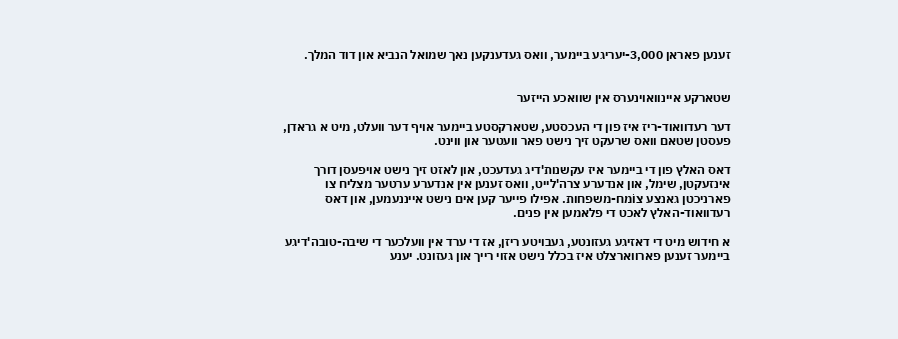זענען פאראן 3,000-יעריגע ביימער, וואס געדענקען נאך שמואל הנביא און דוד המלך.


שטארקע איינוואוינערס אין שוואכע הייזער

דער רעדוואוד-ריז איז פון די העכסטע, שטארקסטע ביימער אויף דער וועלט, מיט א גראדן, פעסטן שטאם וואס שרעקט זיך נישט פאר וועטער און ווינט.

דאס האלץ פון די ביימער איז עקשנות'דיג געדעכט, און לאזט זיך נישט אויפעסן דורך אינזעקטן, שימל, און אנדערע צרה'לייט, וואס זענען אין אנדערע ערטער מצליח צו פארניכטן גאנצע צוֹמח-משפחות. אפילו פייער קען אים נישט אייננעמען, און דאס רעדוואוד-האלץ לאכט די פלאמען אין פנים.

א חידוש מיט די דאזיגע געזונטע, געבויטע ריזן, אז די ערד אין וועלכער די שיבה-טובה'דיגע ביימער זענען פארווארצלט איז בכלל נישט אזוי רייך און געזונט. יענע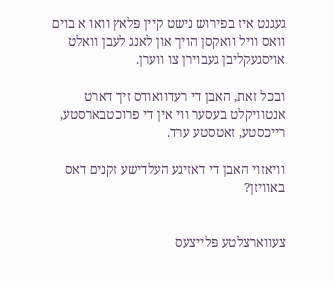געגנט איז בפירוש נישט קיין פּלאץ וואו א בוים וואס וויל וואקסן הויך און לאנג לעבן וואלט אויסגעקליבן געבוירן צו ווערן.

ובכל זאת, האבן די רעדוואודס זיך דארט אנטוויקלט בעסער ווי אין די פרוכטבארסטע, רייכסטע, זאטסטע ערד.

וויאזוי האבן די דאזיגע העלדישע זקנים דאס באוויזן?


צעווארצלטע פּלייצעס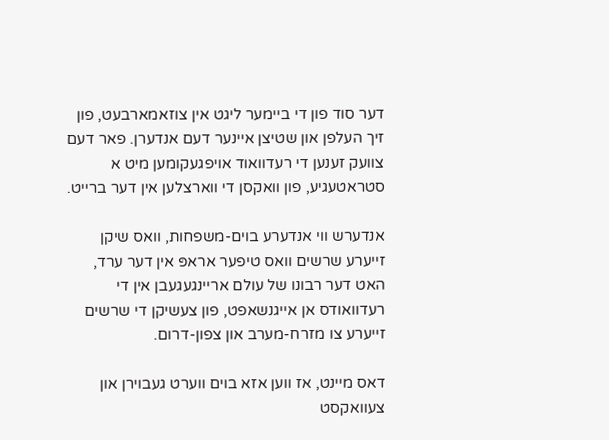דער סוד פון די ביימער ליגט אין צוזאמארבעט, פון זיך העלפן און שטיצן איינער דעם אנדערן. פאר דעם צוועק זענען די רעדוואוד אויפגעקומען מיט א סטראטעגיע, פון וואקסן די ווארצלען אין דער ברייט.

אנדערש ווי אנדערע בוים-משפחות, וואס שיקן זייערע שרשים וואס טיפער אראפּ אין דער ערד, האט דער רבונו של עולם אריינגעגעבן אין די רעדוואודס אן אייגנשאפט, פון צעשיקן די שרשים זייערע צו מזרח-מערב און צפון-דרום.

דאס מיינט, אז ווען אזא בוים ווערט געבוירן און צעוואקסט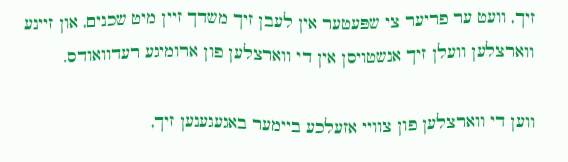זיך, וועט ער פריער צי שפּעטער אין לעבן זיך משדך זיין מיט שכנים, און זיינע ווארצלען וועלן זיך אנשטויסן אין די ווארצלען פון ארומיגע רעדוואודס.

ווען די ווארצלען פון צוויי אזעלכע ביימער באגעגענען זיך,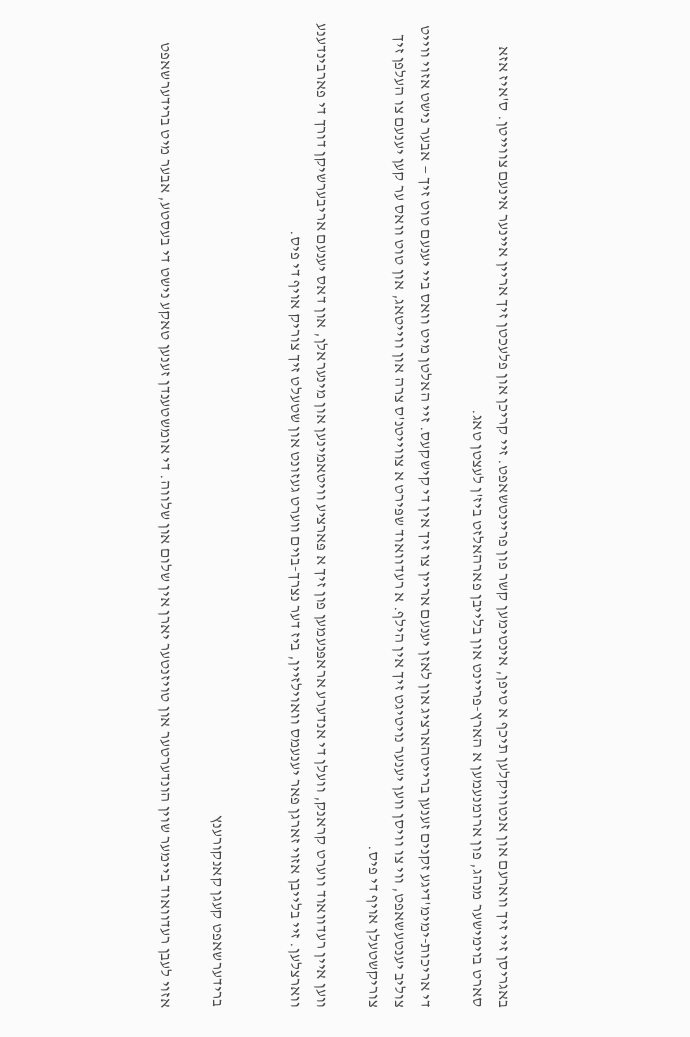באגריסן זיי זיך ווארעם און אנטוויקלען תיכף א טיפן, אינטימען קשר פון פריינטשאפט. זיי קריכן און פלעכטן זיך אריין איינער אינעם צווייטן. ס'איז אזא סארט בוימישער מנהג, פון ארומנעמען א הארץ-פריינט און בלייבן פארהאלזט ביז'ן לעצטן טאג.

די אריכות-ימימ'דיגע זקנים זענען ברייטהארציג און לאזן יענעם אריין צו זיך אין די קישקעס. זיי האלטן מיט וואס ביי יענעם טוט זיך — אבער נישט אזוי ווייט צוליב יענטעשאפט, ווי צו וויסן ווען יענער נויטיגט זיך אין הילף. א רעדוואוד שפּירט א צווייטנ'ס צרה און ווייטאג, און טוט וואס ער קען יענעם צו העלפן זיך צוריקשטעלן אויף די פיס.

ווען איין רעדוואוד ווערט קראנק, וועלן די אנדערע אראפּנעמען פון זיך א פּארציע וויטאמינען און מינעראלן, און דאס יענעם אריבערשיקן דורך די פארבינדענע ווארצלען. זיי בלייבן אזוי זארגן פאר יענעמס וואוילזיין, ביז דער נצרך-בוים ווערט געזונט און שטעלט זיך צוריק אויף די פיס.


ברידערשאפט קעגן קאנקורענץ

אזוי לעבן רעדוואוד ביימער שוין הונדערטער און טויזנטער יארן אין שלום און שלווה. די אומשטענדן זענען טאקע נישט די בעסטע, אבער מיט ברידערשאפט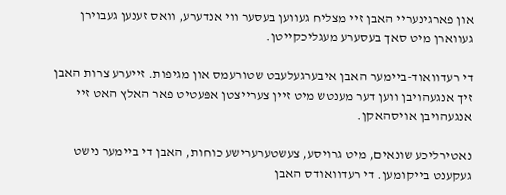און פארגינעריי האבן זיי מצליח געווען בעסער ווי אנדערע, וואס זענען געבוירן געווארן מיט סאך בעסערע מעגליכקייטן.

די רעדוואוד-ביימער האבן איבערגעלעבט שטורעמס און מגיפות. זייערע צרות האבן זיך אנגעהויבן ווען דער מענטש מיט זיין צערייצטן אפּעטיט פאר האלץ האט זיי אנגעהויבן אויסהאקן.

נאטירליכע שונאים, מיט גרויסע, צעשטערערישע כוחות, האבן די ביימער נישט געקענט בייקומען. די רעדוואודס האבן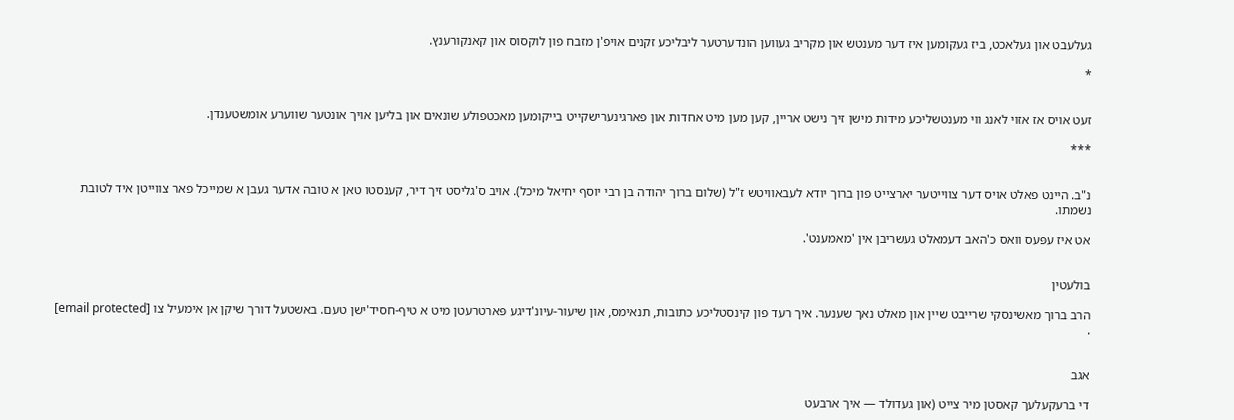געלעבט און געלאכט, ביז געקומען איז דער מענטש און מקריב געווען הונדערטער ליבליכע זקנים אויפ'ן מזבח פון לוקסוס און קאנקורענץ.

*


זעט אויס אז אזוי לאנג ווי מענטשליכע מידות מישן זיך נישט אריין, קען מען מיט אחדות און פארגינערישקייט בייקומען מאכטפולע שונאים און בליען אויך אונטער שווערע אומשטענדן.

***


נ"ב. היינט פאלט אויס דער צווייטער יארצייט פון ברוך יודא לעבאוויטש ז"ל (שלום ברוך יהודה בן רבי יוסף יחיאל מיכל). אויב ס'גליסט זיך דיר, קענסטו טאן א טובה אדער געבן א שמייכל פאר צווייטן איד לטובת נשמתו.

אט איז עפּעס וואס כ'האב דעמאלט געשריבן אין 'מאמענט'.


בולעטין

הרב ברוך מאשינסקי שרייבט שיין און מאלט נאך שענער. איך רעד פון קינסטליכע כתובות, תנאימס, און שיעור-עיונ'דיגע פּארטרעטן מיט א טיף-חסיד'ישן טעם. באשטעל דורך שיקן אן אימעיל צו [email protected] .


אגב

די ברעקעלעך קאסטן מיר צייט (און געדולד — איך ארבעט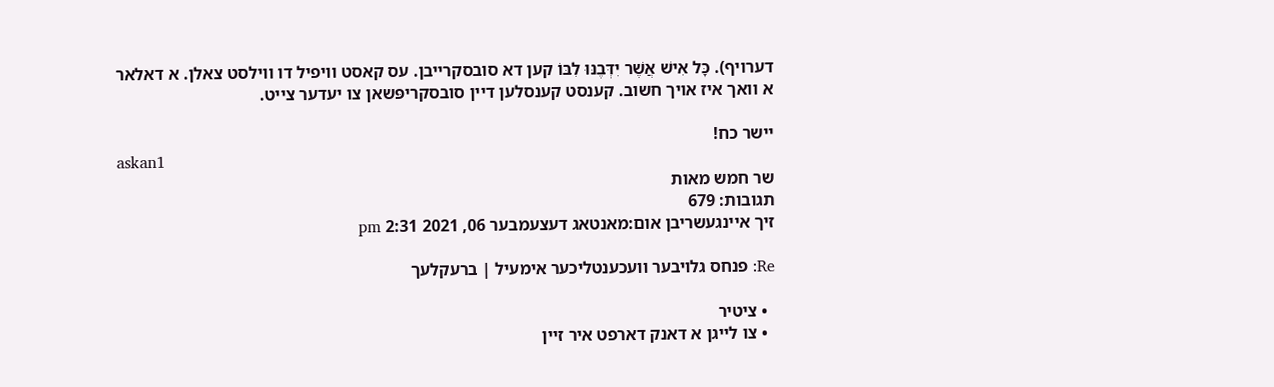דערויף). כָּל אִישׁ אֲשֶׁר יִדְּבֶנּוּ לִבּוֹ קען דא סובסקרייבן. עס קאסט וויפיל דו ווילסט צאלן. א דאלאר א וואך איז אויך חשוב. קענסט קענסלען דיין סובסקריפּשאן צו יעדער צייט.

יישר כח!
askan1
שר חמש מאות
תגובות: 679
זיך איינגעשריבן אום:מאנטאג דעצעמבער 06, 2021 2:31 pm

Re: פנחס גלויבער וועכענטליכער אימעיל | ברעקלעך

  • ציטיר
  • צו לייגן א דאנק דארפט איר זיין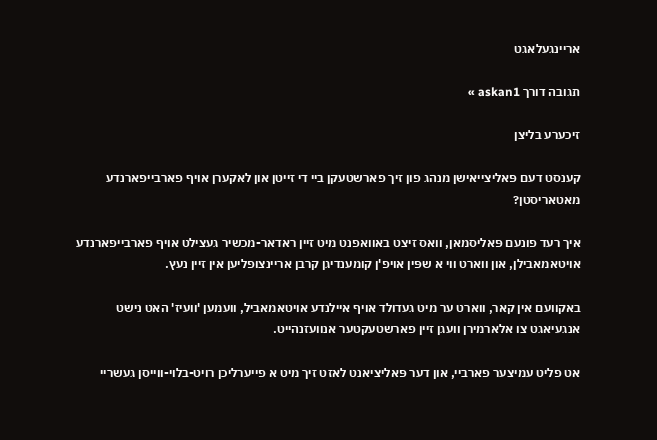אריינגעלאגט

תגובה דורך askan1 »

זיכערע בליצן

קענסט דעם פּאליצייאישן מנהג פון זיך פארשטעקן ביי די זייטן און לאקערן אויף פארבייפארנדע מאטאריסטן?

איך רעד פונעם פּאליסמאן, וואס זיצט באוואפנט מיט זיין ראדאר-מכשיר געצילט אויף פארבייפארנדע אויטאמאבילן, און ווארט ווי א שפּין אויפ'ן קומענדיגן קרבן אריינצופליען אין זיין נעץ.

באקוועם אין קאר, ווארט ער מיט געדולד אויף איילנדע אויטאמאביל, וועמען 'וועיז' האט נישט אנגעיאגט צו אלארמירן וועגן זיין פארשטעקטער אנוועזנהייט.

אט פליט עמיצער פארביי, און דער פּאליציאנט לאזט זיך מיט א פייערליכן רויט-בלוי-ווייסן געשריי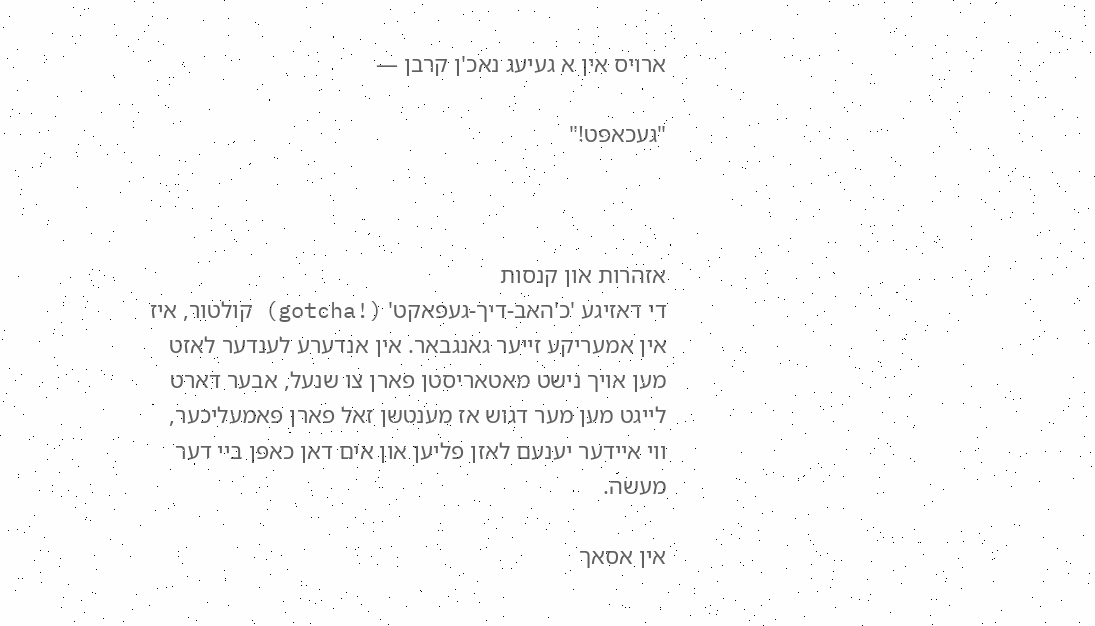ארויס אין א געיעג נאכ'ן קרבן —

"געכאפּט!"



אזהרות און קנסות
די דאזיגע 'כ'האב-דיך-געפּאקט' (!gotcha) קולטור, איז אין אמעריקע זייער גאנגבאר. אין אנדערע לענדער לאזט מען אויך נישט מאטאריסטן פארן צו שנעל, אבער דארט לייגט מען מער דגוש אז מענטשן זאל פארן פּאמעליכער, ווי איידער יענעם לאזן פליען און אים דאן כאפּן ביי דער מעשה.

אין אסאך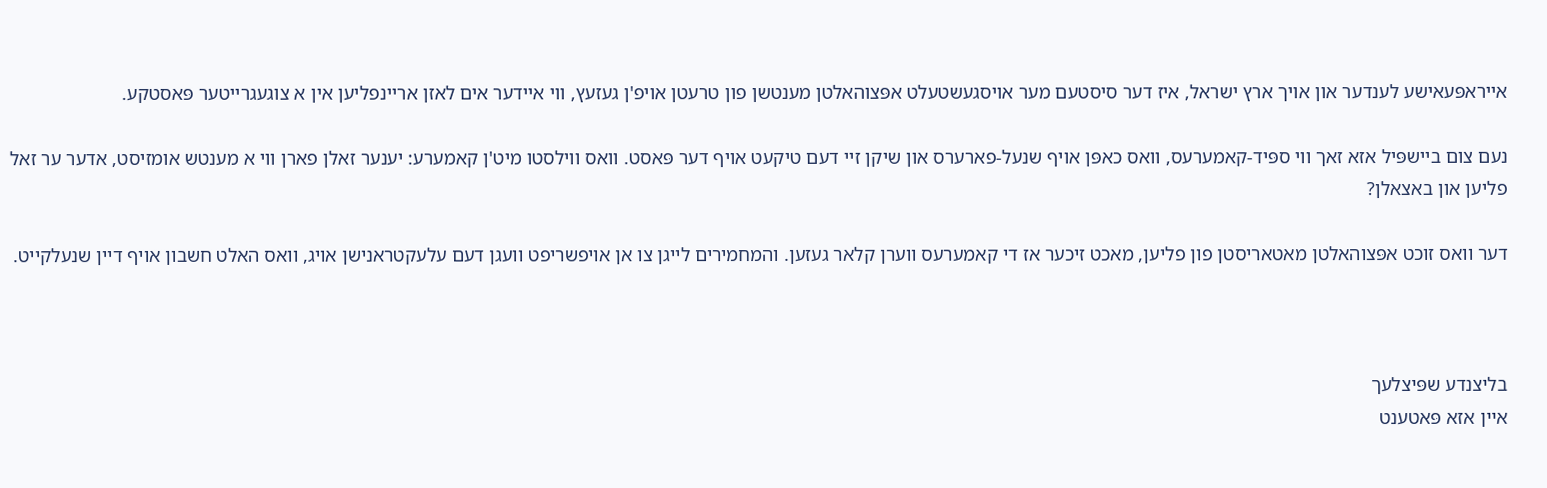אייראפּעאישע לענדער און אויך ארץ ישראל, איז דער סיסטעם מער אויסגעשטעלט אפּצוהאלטן מענטשן פון טרעטן אויפ'ן געזעץ, ווי איידער אים לאזן אריינפליען אין א צוגעגרייטער פּאסטקע.

נעם צום ביישפּיל אזא זאך ווי ספּיד-קאמערעס, וואס כאפּן אויף שנעל-פארערס און שיקן זיי דעם טיקעט אויף דער פּאסט. וואס ווילסטו מיט'ן קאמערע: יענער זאלן פארן ווי א מענטש אומזיסט, אדער ער זאל פליען און באצאלן?

דער וואס זוכט אפּצוהאלטן מאטאריסטן פון פליען, מאכט זיכער אז די קאמערעס ווערן קלאר געזען. והמחמירים לייגן צו אן אויפשריפט וועגן דעם עלעקטראנישן אויג, וואס האלט חשבון אויף דיין שנעלקייט.



בליצנדע שפּיצלעך
איין אזא פּאטענט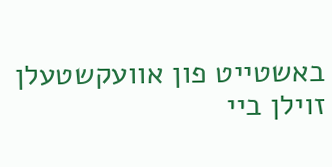באשטייט פון אוועקשטעלן זוילן ביי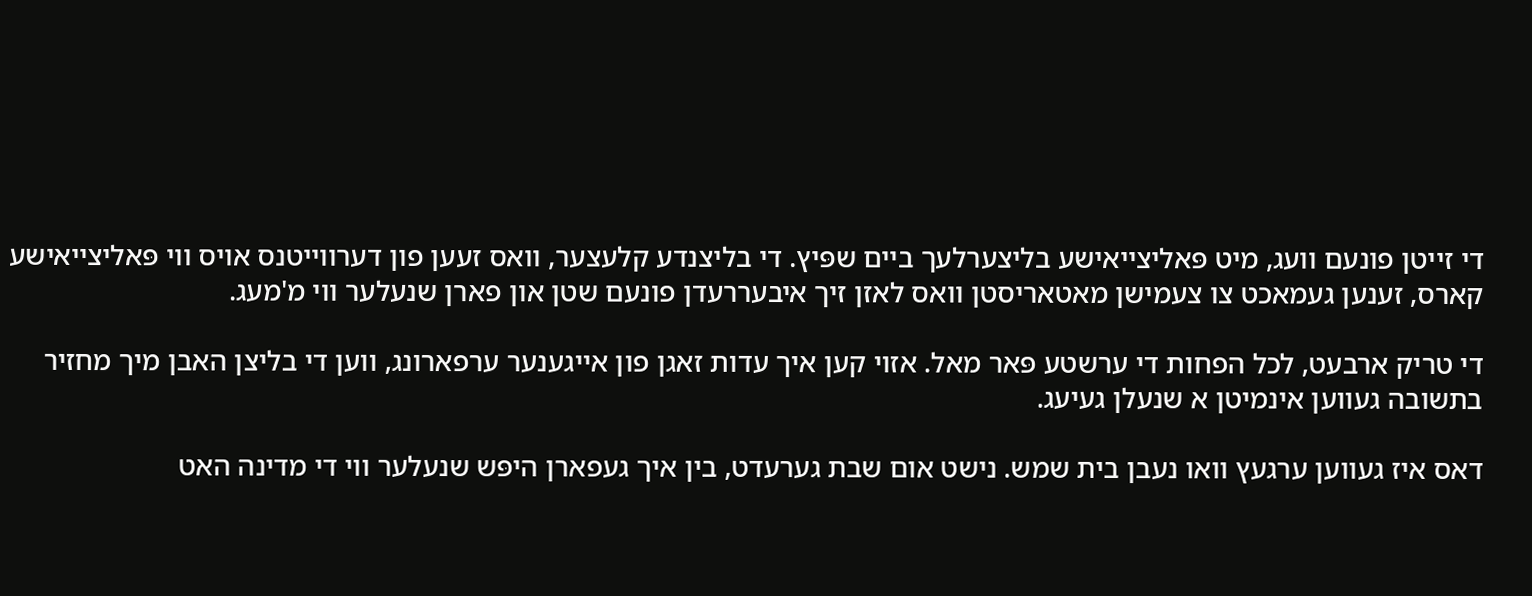די זייטן פונעם וועג, מיט פּאליצייאישע בליצערלעך ביים שפּיץ. די בליצנדע קלעצער, וואס זעען פון דערווייטנס אויס ווי פּאליצייאישע קארס, זענען געמאכט צו צעמישן מאטאריסטן וואס לאזן זיך איבעררעדן פונעם שטן און פארן שנעלער ווי מ'מעג.

די טריק ארבעט, לכל הפחות די ערשטע פּאר מאל. אזוי קען איך עדות זאגן פון אייגענער ערפארונג, ווען די בליצן האבן מיך מחזיר בתשובה געווען אינמיטן א שנעלן געיעג.

דאס איז געווען ערגעץ וואו נעבן בית שמש. נישט אום שבת גערעדט, בין איך געפארן היפּש שנעלער ווי די מדינה האט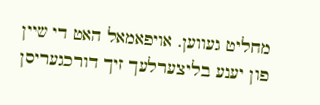מחליט געווען. אויפאמאל האט די שיין פון יענע בליצערלעך זיך דורכגעריסן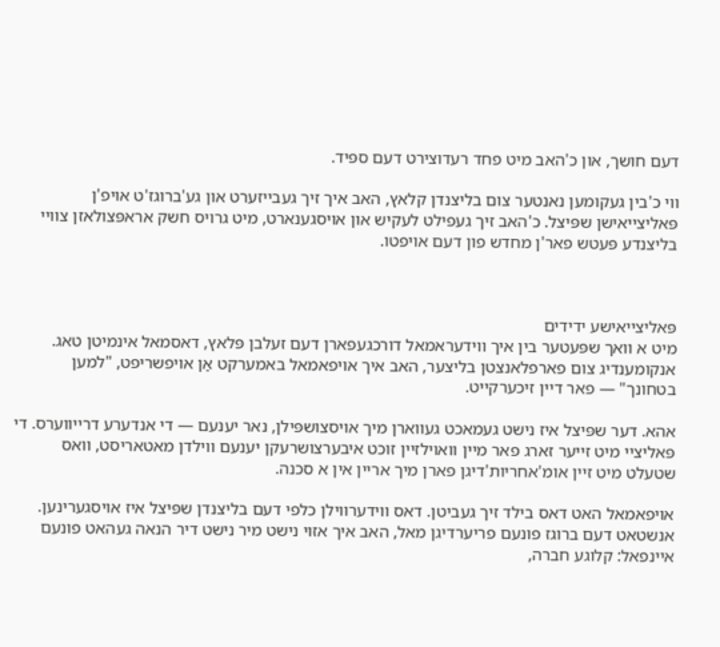דעם חושך, און כ'האב מיט פחד רעדוצירט דעם ספּיד.

ווי כ'בין געקומען נאנטער צום בליצנדן קלאץ, האב איך זיך געבייזערט און גע'ברוגז'ט אויפ'ן פּאליצייאישן שפּיצל. כ'האב זיך געפילט לעקיש און אויסגענארט, מיט גרויס חשק אראפּצולאזן צוויי בליצנדע פּעטש פאר'ן מחדש פון דעם אויפטו.



פּאליצייאישע ידידים
מיט א וואך שפּעטער בין איך ווידעראמאל דורכגעפארן דעם זעלבן פּלאץ, דאסמאל אינמיטן טאג. אנקומענדיג צום פארפלאנצטן בליצער, האב איך אויפאמאל באמערקט אַן אויפשריפט, "למען בטחונך" — פאר דיין זיכערקייט.

אהא. דער שפּיצל איז נישט געמאכט געווארן מיך אויסצושפּילן, נאר יענעם — די אנדערע דרייווערס. די פּאליציי מיט זייער זארג פאר מיין וואוילזיין זוכט איבערצושרעקן יענעם ווילדן מאטאריסט, וואס שטעלט מיט זיין אומ'אחריות'דיגן פארן מיך אריין אין א סכנה.

אויפאמאל האט דאס בילד זיך געביטן. דאס ווידערווילן כלפי דעם בליצנדן שפּיצל איז אויסגערינען. אנשטאט דעם ברוגז פונעם פריערדיגן מאל, האב איך אזוי נישט מיר נישט דיר הנאה געהאט פונעם איינפאל: קלוגע חברה,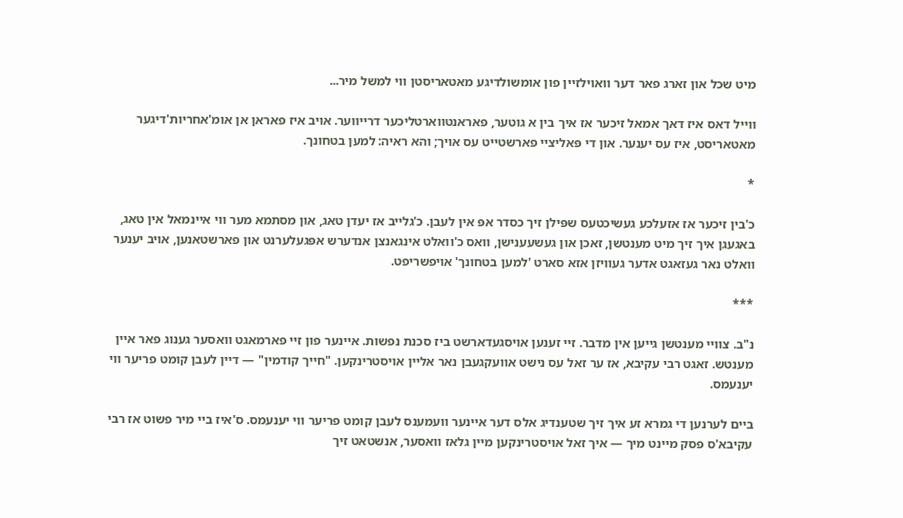מיט שכל און זארג פאר דער וואוילזיין פון אומשולדיגע מאטאריסטן ווי למשל מיר...

ווייל דאס איז דאך אמאל זיכער אז איך בין א גוטער, פאראנטווארטליכער דרייווער. אויב איז פאראן אן אומ'אחריות'דיגער מאטאריסט, איז עס יענער. און די פּאליציי פארשטייט עס אויך; והא ראיה: למען בטחונך.

*

כ'בין זיכער אז אזעלכע געשיכטעס שפּילן זיך כסדר אפּ אין לעבן. כ'גלייב אז יעדן טאג, און מסתמא מער ווי איינמאל אין טאג, באגעגן איך זיך מיט מענטשן, זאכן און געשעענישן, וואס כ'וואלט אינגאנצן אנדערש אפּגעלערנט און פארשטאנען, אויב יענער וואלט נאר געזאגט אדער געוויזן אזא סארט 'למען בטחונך' אויפשריפט.

***

נ"ב. צוויי מענטשן גייען אין מדבר. זיי זענען אויסגעדארשט ביז סכנת נפשות. איינער פון זיי פארמאגט וואסער גענוג פאר איין מענטש. זאגט רבי עקיבא, אז ער זאל עס נישט אוועקגעבן נאר אליין אויסטרינקען. "חייך קודמין" — דיין לעבן קומט פריער ווי יענעמס.

ביים לערנען די גמרא זע איך זיך שטענדיג אלס דער איינער וועמענס לעבן קומט פריער ווי יענעמס. ס'איז ביי מיר פשוט אז רבי עקיבא'ס פסק מיינט מיך — איך זאל אויסטרינקען מיין גלאז וואסער, אנשטאט זיך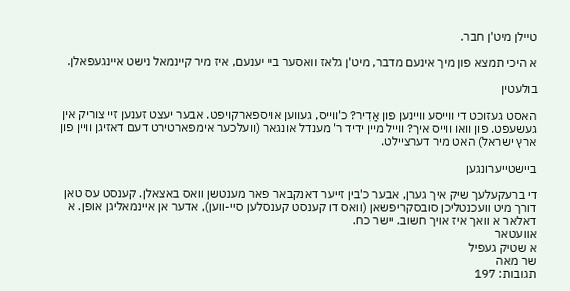טיילן מיט'ן חבר.

א היכי תמצא פון מיך אינעם מדבר, מיט'ן גלאז וואסער ביי יענעם, איז מיר קיינמאל נישט איינגעפאלן.

בולעטין

האסט געזוכט די ווייסע וויינען פון אַדִיר? כ'ווייס, געווען אויספארקויפט. אבער יעצט זענען זיי צוריק אין געשעפט. פון וואו ווייס איך? ווייל מיין ידיד ר' מענדל אונגאר (וועלכער אימפארטירט דעם דאזיגן וויין פון ארץ ישראל) האט מיר דערציילט.

ביישטייערונגען

די ברעקעלעך שיק איך גערן, אבער כ'בין זייער דאנקבאר פאר מענטשן וואס באצאלן. קענסט עס טאן דורך מיט וועכנטליכן סובסקריפשאן (וואס דו קענסט קענסלען סיי-ווען), אדער אן איינמאליגן אופן. א דאלאר א וואך איז אויך חשוב. יישר כח.
אוועטאר
א שטיק געפיל
שר מאה
תגובות: 197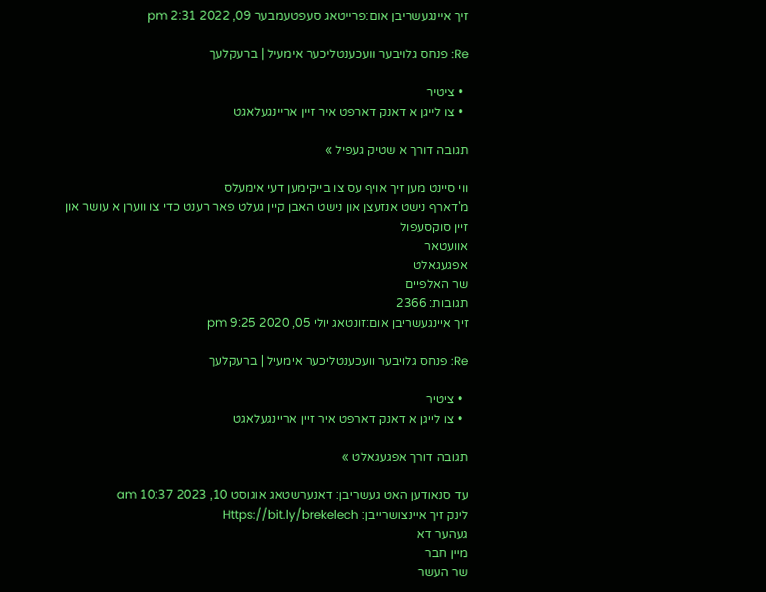זיך איינגעשריבן אום:פרייטאג סעפטעמבער 09, 2022 2:31 pm

Re: פנחס גלויבער וועכענטליכער אימעיל | ברעקלעך

  • ציטיר
  • צו לייגן א דאנק דארפט איר זיין אריינגעלאגט

תגובה דורך א שטיק געפיל »

ווי סיינט מען זיך אויף עס צו בייקימען דעי אימעלס
מ'דארף נישט אנזעצן און נישט האבן קיין געלט פאר רענט כדי צו ווערן א עושר און זיין סוקסעפול
אוועטאר
אפגעגאלט
שר האלפיים
תגובות: 2366
זיך איינגעשריבן אום:זונטאג יולי 05, 2020 9:25 pm

Re: פנחס גלויבער וועכענטליכער אימעיל | ברעקלעך

  • ציטיר
  • צו לייגן א דאנק דארפט איר זיין אריינגעלאגט

תגובה דורך אפגעגאלט »

עד סנאודען האט געשריבן: דאנערשטאג אוגוסט 10, 2023 10:37 am
לינק זיך איינצושרייבן: Https://bit.ly/brekelech
געהער דא
מיין חבר
שר העשר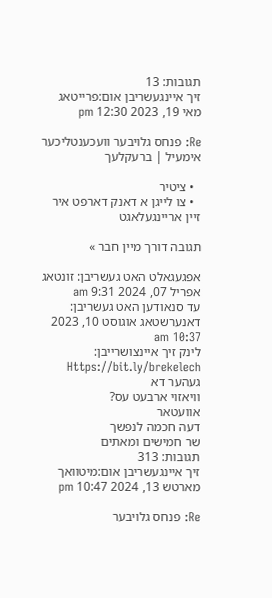תגובות: 13
זיך איינגעשריבן אום:פרייטאג מאי 19, 2023 12:30 pm

Re: פנחס גלויבער וועכענטליכער אימעיל | ברעקלעך

  • ציטיר
  • צו לייגן א דאנק דארפט איר זיין אריינגעלאגט

תגובה דורך מיין חבר »

אפגעגאלט האט געשריבן: זונטאג אפריל 07, 2024 9:31 am
עד סנאודען האט געשריבן: דאנערשטאג אוגוסט 10, 2023 10:37 am
לינק זיך איינצושרייבן: Https://bit.ly/brekelech
געהער דא
וויאזוי ארבעט עס?
אוועטאר
דעה חכמה לנפשך
שר חמישים ומאתים
תגובות: 313
זיך איינגעשריבן אום:מיטוואך מארטש 13, 2024 10:47 pm

Re: פנחס גלויבער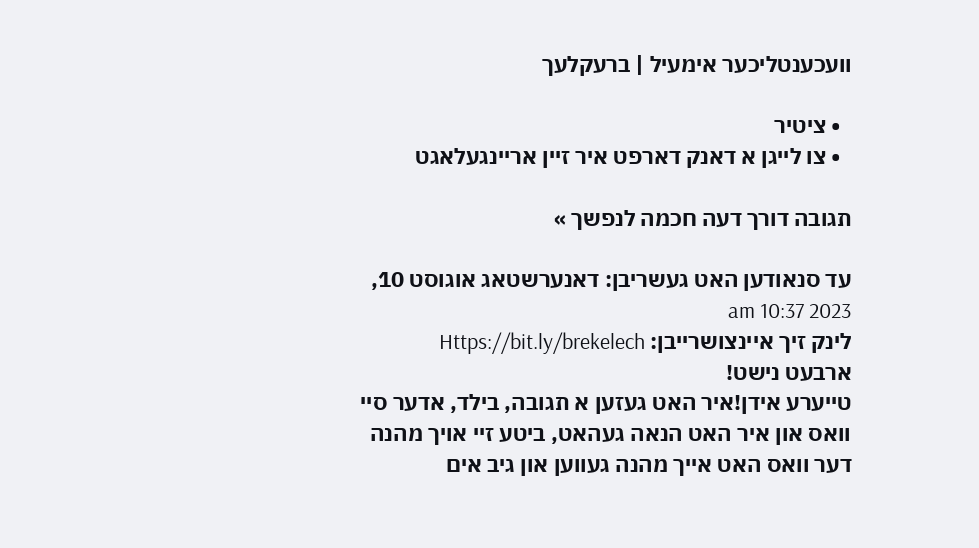וועכענטליכער אימעיל | ברעקלעך

  • ציטיר
  • צו לייגן א דאנק דארפט איר זיין אריינגעלאגט

תגובה דורך דעה חכמה לנפשך »

עד סנאודען האט געשריבן: דאנערשטאג אוגוסט 10, 2023 10:37 am
לינק זיך איינצושרייבן: Https://bit.ly/brekelech
ארבעט נישט!
טייערע אידן!איר האט געזען א תגובה, בילד, אדער סיי וואס און איר האט הנאה געהאט, ביטע זיי אויך מהנה דער וואס האט אייך מהנה געווען און גיב אים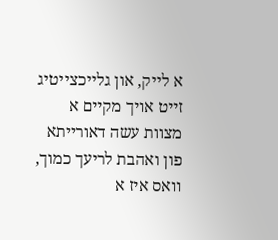א לייק, און גלייכצייטיג זייט אויך מקיים א מצוות עשה דאורייתא פון ואהבת לריעך כמוך, וואס איז א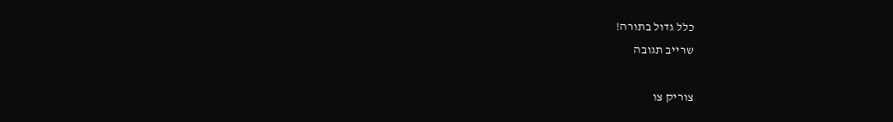כלל גדול בתורה!
שרייב תגובה

צוריק צו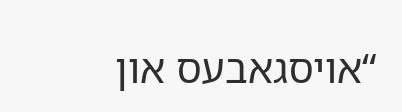“אויסגאבעס און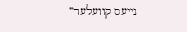נייעס קוועלער”